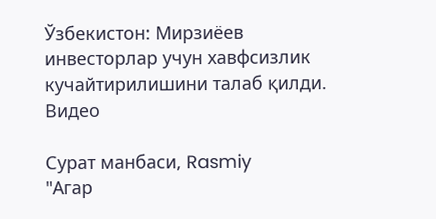Ўзбекистон: Мирзиёев инвесторлар учун хавфсизлик кучайтирилишини талаб қилди. Видео

Сурат манбаси, Rasmiy
"Агар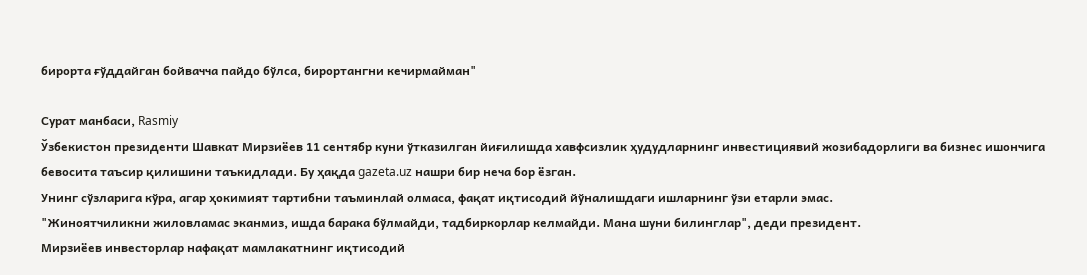бирорта ғўддайган бойвачча пайдо бўлса, бирортангни кечирмайман"

Сурат манбаси, Rasmiy
Ўзбекистон президенти Шавкат Мирзиёев 11 сентябр куни ўтказилган йиғилишда хавфсизлик ҳудудларнинг инвестициявий жозибадорлиги ва бизнес ишончига бевосита таъсир қилишини таъкидлади. Бу ҳақда gazeta.uz нашри бир неча бор ёзган.
Унинг сўзларига кўра, агар ҳокимият тартибни таъминлай олмаса, фақат иқтисодий йўналишдаги ишларнинг ўзи етарли эмас.
"Жиноятчиликни жиловламас эканмиз, ишда барака бўлмайди, тадбиркорлар келмайди. Мана шуни билинглар", деди президент.
Мирзиёев инвесторлар нафақат мамлакатнинг иқтисодий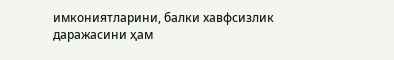имкониятларини, балки хавфсизлик даражасини ҳам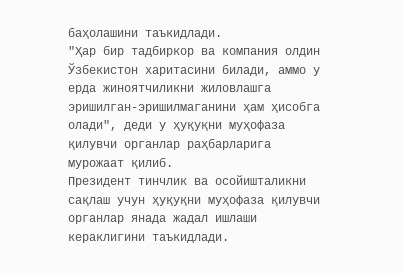баҳолашини таъкидлади.
"Ҳар бир тадбиркор ва компания олдин Ўзбекистон харитасини билади, аммо у ерда жиноятчиликни жиловлашга эришилган-эришилмаганини ҳам ҳисобга олади", деди у ҳуқуқни муҳофаза қилувчи органлар раҳбарларига мурожаат қилиб.
Президент тинчлик ва осойишталикни сақлаш учун ҳуқуқни муҳофаза қилувчи органлар янада жадал ишлаши кераклигини таъкидлади.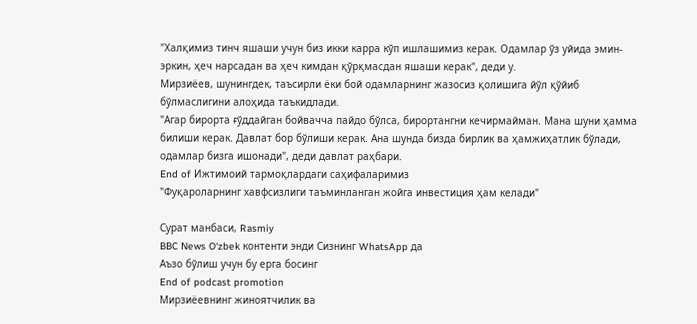"Халқимиз тинч яшаши учун биз икки карра кўп ишлашимиз керак. Одамлар ўз уйида эмин-эркин, ҳеч нарсадан ва ҳеч кимдан қўрқмасдан яшаши керак", деди у.
Мирзиёев, шунингдек, таъсирли ёки бой одамларнинг жазосиз қолишига йўл қўйиб бўлмаслигини алоҳида таъкидлади.
"Агар бирорта ғўддайган бойвачча пайдо бўлса, бирортангни кечирмайман. Мана шуни ҳамма билиши керак. Давлат бор бўлиши керак. Ана шунда бизда бирлик ва ҳамжиҳатлик бўлади, одамлар бизга ишонади", деди давлат раҳбари.
End of Ижтимоий тармоқлардаги саҳифаларимиз
"Фуқароларнинг хавфсизлиги таъминланган жойга инвестиция ҳам келади"

Сурат манбаси, Rasmiy
BBC News O‘zbek контенти энди Сизнинг WhatsApp да
Аъзо бўлиш учун бу ерга босинг
End of podcast promotion
Мирзиёевнинг жиноятчилик ва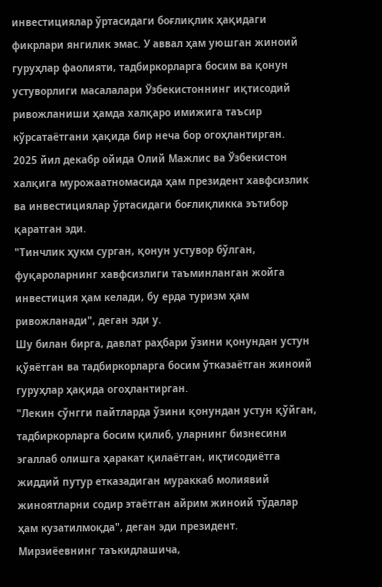инвестициялар ўртасидаги боғлиқлик ҳақидаги фикрлари янгилик эмас. У аввал ҳам уюшган жиноий гуруҳлар фаолияти, тадбиркорларга босим ва қонун устуворлиги масалалари Ўзбекистоннинг иқтисодий ривожланиши ҳамда халқаро имижига таъсир кўрсатаётгани ҳақида бир неча бор огоҳлантирган.
2025 йил декабр ойида Олий Мажлис ва Ўзбекистон халқига мурожаатномасида ҳам президент хавфсизлик ва инвестициялар ўртасидаги боғлиқликка эътибор қаратган эди.
"Тинчлик ҳукм сурган, қонун устувор бўлган, фуқароларнинг хавфсизлиги таъминланган жойга инвестиция ҳам келади, бу ерда туризм ҳам ривожланади", деган эди у.
Шу билан бирга, давлат раҳбари ўзини қонундан устун қўяётган ва тадбиркорларга босим ўтказаётган жиноий гуруҳлар ҳақида огоҳлантирган.
"Лекин сўнгги пайтларда ўзини қонундан устун қўйган, тадбиркорларга босим қилиб, уларнинг бизнесини эгаллаб олишга ҳаракат қилаётган, иқтисодиётга жиддий путур етказадиган мураккаб молиявий жиноятларни содир этаётган айрим жиноий тўдалар ҳам кузатилмоқда", деган эди президент.
Мирзиёевнинг таъкидлашича,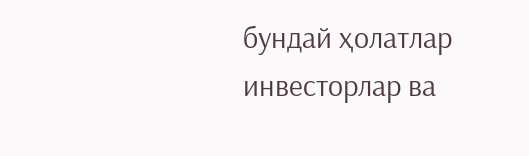бундай ҳолатлар инвесторлар ва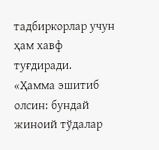тадбиркорлар учун ҳам хавф туғдиради.
«Ҳамма эшитиб олсин: бундай жиноий тўдалар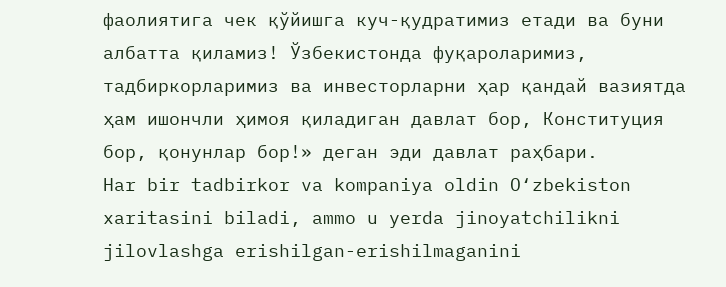фаолиятига чек қўйишга куч-қудратимиз етади ва буни албатта қиламиз! Ўзбекистонда фуқароларимиз, тадбиркорларимиз ва инвесторларни ҳар қандай вазиятда ҳам ишончли ҳимоя қиладиган давлат бор, Конституция бор, қонунлар бор!» деган эди давлат раҳбари.
Har bir tadbirkor va kompaniya oldin O‘zbekiston xaritasini biladi, ammo u yerda jinoyatchilikni jilovlashga erishilgan-erishilmaganini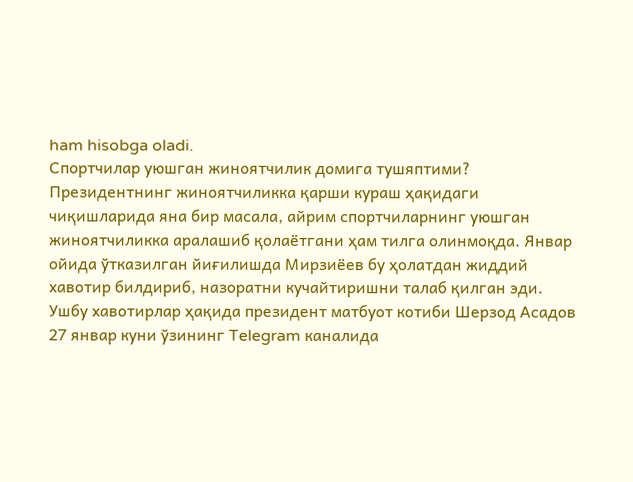ham hisobga oladi.
Спортчилар уюшган жиноятчилик домига тушяптими?
Президентнинг жиноятчиликка қарши кураш ҳақидаги чиқишларида яна бир масала, айрим спортчиларнинг уюшган жиноятчиликка аралашиб қолаётгани ҳам тилга олинмоқда. Январ ойида ўтказилган йиғилишда Мирзиёев бу ҳолатдан жиддий хавотир билдириб, назоратни кучайтиришни талаб қилган эди. Ушбу хавотирлар ҳақида президент матбуот котиби Шерзод Асадов 27 январ куни ўзининг Telegram каналида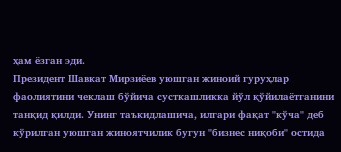ҳам ёзган эди.
Президент Шавкат Мирзиёев уюшган жиноий гуруҳлар фаолиятини чеклаш бўйича сусткашликка йўл қўйилаётганини танқид қилди. Унинг таъкидлашича, илгари фақат "кўча" деб кўрилган уюшган жиноятчилик бугун "бизнес ниқоби" остида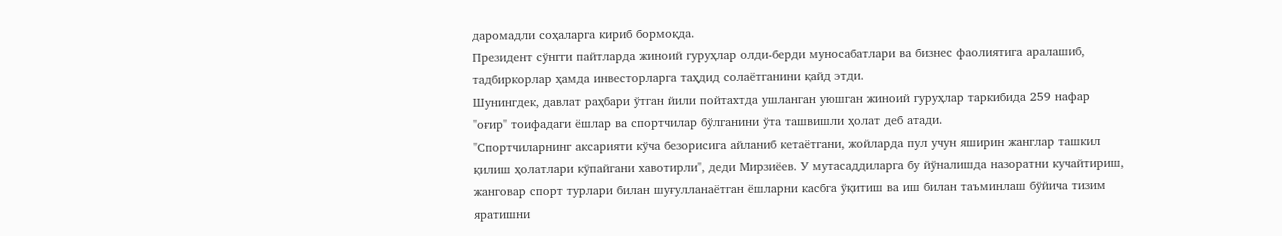даромадли соҳаларга кириб бормоқда.
Президент сўнгги пайтларда жиноий гуруҳлар олди-берди муносабатлари ва бизнес фаолиятига аралашиб, тадбиркорлар ҳамда инвесторларга таҳдид солаётганини қайд этди.
Шунингдек, давлат раҳбари ўтган йили пойтахтда ушланган уюшган жиноий гуруҳлар таркибида 259 нафар "оғир" тоифадаги ёшлар ва спортчилар бўлганини ўта ташвишли ҳолат деб атади.
"Спортчиларнинг аксарияти кўча безорисига айланиб кетаётгани, жойларда пул учун яширин жанглар ташкил қилиш ҳолатлари кўпайгани хавотирли", деди Мирзиёев. У мутасаддиларга бу йўналишда назоратни кучайтириш, жанговар спорт турлари билан шуғулланаётган ёшларни касбга ўқитиш ва иш билан таъминлаш бўйича тизим яратишни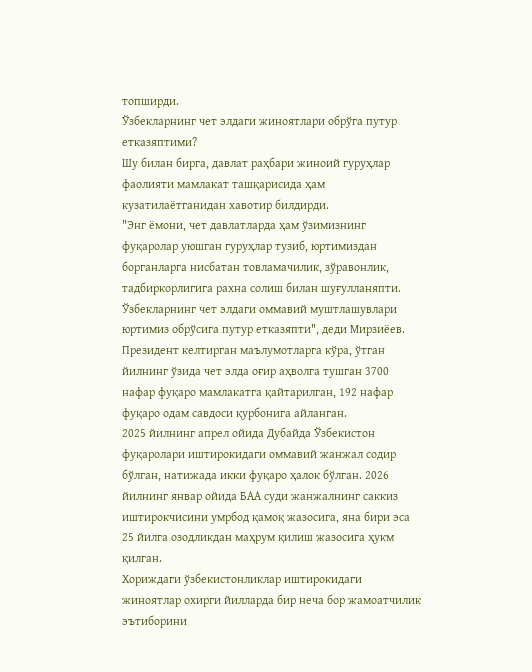топширди.
Ўзбекларнинг чет элдаги жиноятлари обрўга путур етказяптими?
Шу билан бирга, давлат раҳбари жиноий гуруҳлар фаолияти мамлакат ташқарисида ҳам кузатилаётганидан хавотир билдирди.
"Энг ёмони, чет давлатларда ҳам ўзимизнинг фуқаролар уюшган гуруҳлар тузиб, юртимиздан борганларга нисбатан товламачилик, зўравонлик, тадбиркорлигига рахна солиш билан шуғулланяпти. Ўзбекларнинг чет элдаги оммавий муштлашувлари юртимиз обрўсига путур етказяпти", деди Мирзиёев.
Президент келтирган маълумотларга кўра, ўтган йилнинг ўзида чет элда оғир аҳволга тушган 3700 нафар фуқаро мамлакатга қайтарилган, 192 нафар фуқаро одам савдоси қурбонига айланган.
2025 йилнинг апрел ойида Дубайда Ўзбекистон фуқаролари иштирокидаги оммавий жанжал содир бўлган, натижада икки фуқаро ҳалок бўлган. 2026 йилнинг январ ойида БАА суди жанжалнинг саккиз иштирокчисини умрбод қамоқ жазосига, яна бири эса 25 йилга озодликдан маҳрум қилиш жазосига ҳукм қилган.
Хориждаги ўзбекистонликлар иштирокидаги жиноятлар охирги йилларда бир неча бор жамоатчилик эътиборини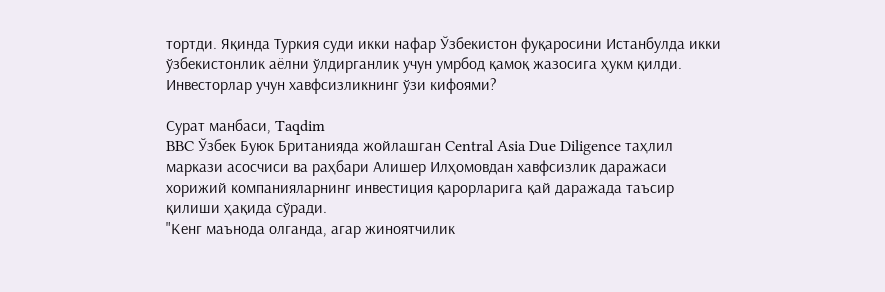тортди. Яқинда Туркия суди икки нафар Ўзбекистон фуқаросини Истанбулда икки ўзбекистонлик аёлни ўлдирганлик учун умрбод қамоқ жазосига ҳукм қилди.
Инвесторлар учун хавфсизликнинг ўзи кифоями?

Сурат манбаси, Taqdim
BBC Ўзбек Буюк Британияда жойлашган Central Asia Due Diligence таҳлил маркази асосчиси ва раҳбари Алишер Илҳомовдан хавфсизлик даражаси хорижий компанияларнинг инвестиция қарорларига қай даражада таъсир қилиши ҳақида сўради.
"Кенг маънода олганда, агар жиноятчилик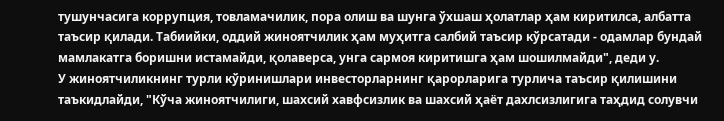тушунчасига коррупция, товламачилик, пора олиш ва шунга ўхшаш ҳолатлар ҳам киритилса, албатта таъсир қилади. Табиийки, оддий жиноятчилик ҳам муҳитга салбий таъсир кўрсатади - одамлар бундай мамлакатга боришни истамайди, қолаверса, унга сармоя киритишга ҳам шошилмайди", деди у.
У жиноятчиликнинг турли кўринишлари инвесторларнинг қарорларига турлича таъсир қилишини таъкидлайди, "Кўча жиноятчилиги, шахсий хавфсизлик ва шахсий ҳаёт дахлсизлигига таҳдид солувчи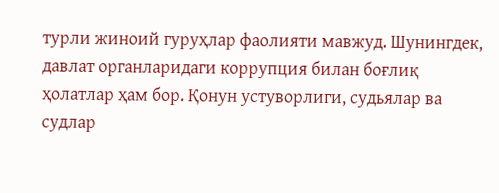турли жиноий гуруҳлар фаолияти мавжуд. Шунингдек, давлат органларидаги коррупция билан боғлиқ ҳолатлар ҳам бор. Қонун устуворлиги, судьялар ва судлар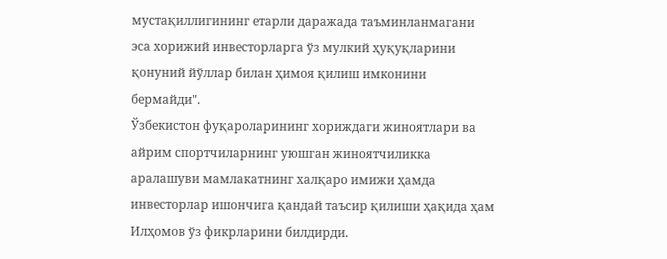мустақиллигининг етарли даражада таъминланмагани эса хорижий инвесторларга ўз мулкий ҳуқуқларини қонуний йўллар билан ҳимоя қилиш имконини бермайди".
Ўзбекистон фуқароларининг хориждаги жиноятлари ва айрим спортчиларнинг уюшган жиноятчиликка аралашуви мамлакатнинг халқаро имижи ҳамда инвесторлар ишончига қандай таъсир қилиши ҳақида ҳам Илҳомов ўз фикрларини билдирди.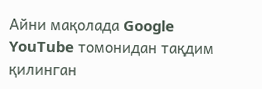Айни мақолада Google YouTube томонидан тақдим қилинган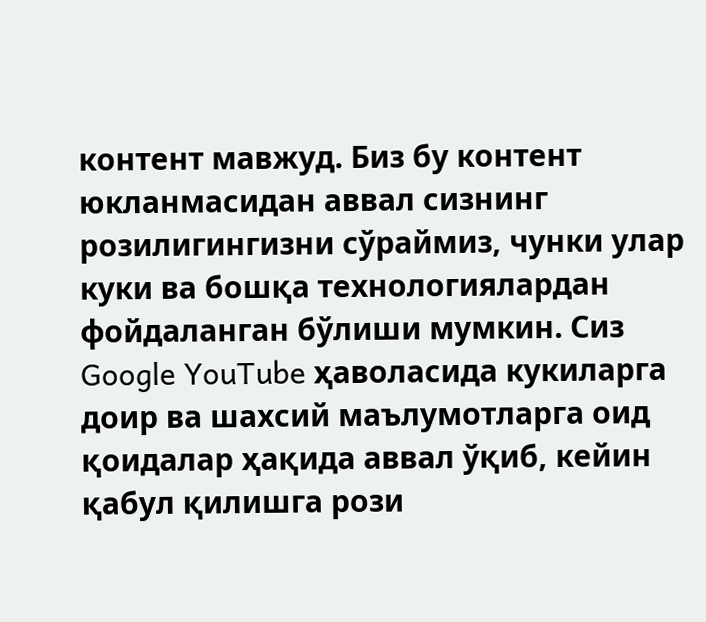контент мавжуд. Биз бу контент юкланмасидан аввал сизнинг розилигингизни сўраймиз, чунки улар куки ва бошқа технологиялардан фойдаланган бўлиши мумкин. Сиз Google YouTube ҳаволасида кукиларга доир ва шахсий маълумотларга оид қоидалар ҳақида аввал ўқиб, кейин қабул қилишга рози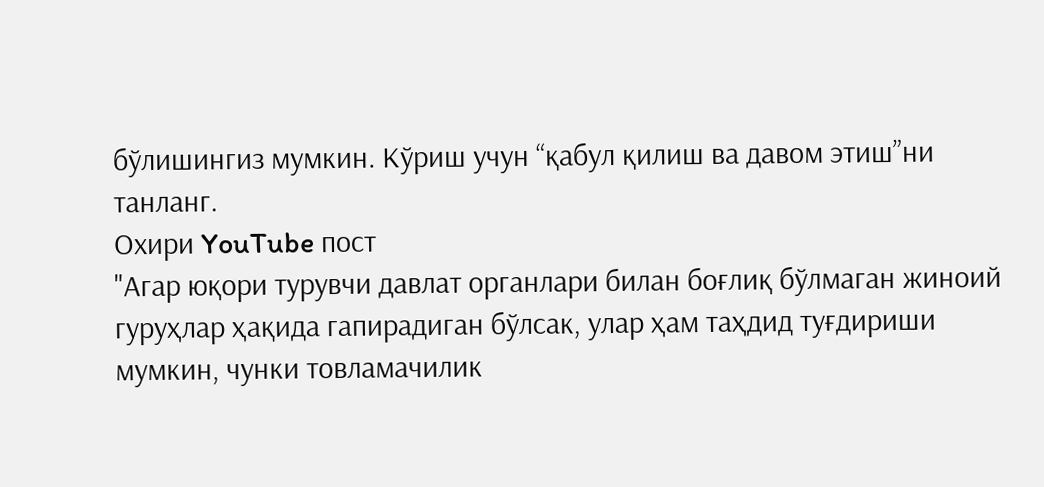бўлишингиз мумкин. Кўриш учун “қабул қилиш ва давом этиш”ни танланг.
Охири YouTube пост
"Агар юқори турувчи давлат органлари билан боғлиқ бўлмаган жиноий гуруҳлар ҳақида гапирадиган бўлсак, улар ҳам таҳдид туғдириши мумкин, чунки товламачилик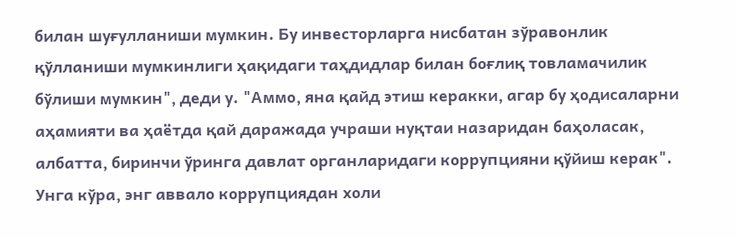билан шуғулланиши мумкин. Бу инвесторларга нисбатан зўравонлик қўлланиши мумкинлиги ҳақидаги таҳдидлар билан боғлиқ товламачилик бўлиши мумкин", деди у. "Аммо, яна қайд этиш керакки, агар бу ҳодисаларни аҳамияти ва ҳаётда қай даражада учраши нуқтаи назаридан баҳоласак, албатта, биринчи ўринга давлат органларидаги коррупцияни қўйиш керак".
Унга кўра, энг аввало коррупциядан холи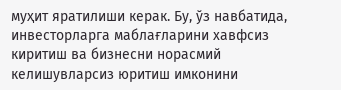муҳит яратилиши керак. Бу, ўз навбатида, инвесторларга маблағларини хавфсиз киритиш ва бизнесни норасмий келишувларсиз юритиш имконини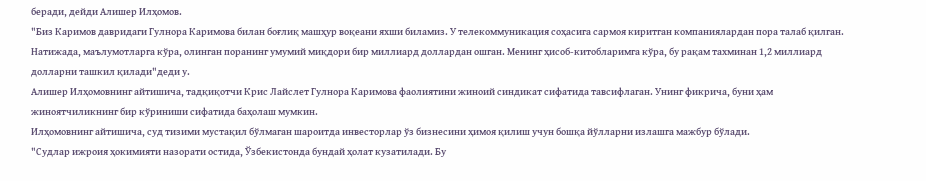беради, дейди Алишер Илҳомов.
"Биз Каримов давридаги Гулнора Каримова билан боғлиқ машҳур воқеани яхши биламиз. У телекоммуникация соҳасига сармоя киритган компаниялардан пора талаб қилган. Натижада, маълумотларга кўра, олинган поранинг умумий миқдори бир миллиард доллардан ошган. Менинг ҳисоб-китобларимга кўра, бу рақам тахминан 1,2 миллиард долларни ташкил қилади"деди у.
Алишер Илҳомовнинг айтишича, тадқиқотчи Крис Лайслет Гулнора Каримова фаолиятини жиноий синдикат сифатида тавсифлаган. Унинг фикрича, буни ҳам жиноятчиликнинг бир кўриниши сифатида баҳолаш мумкин.
Илҳомовнинг айтишича, суд тизими мустақил бўлмаган шароитда инвесторлар ўз бизнесини ҳимоя қилиш учун бошқа йўлларни излашга мажбур бўлади.
"Судлар ижроия ҳокимияти назорати остида, Ўзбекистонда бундай ҳолат кузатилади. Бу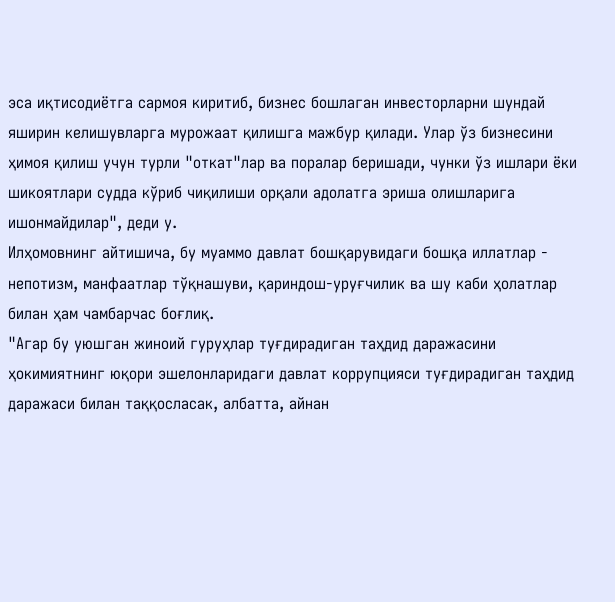эса иқтисодиётга сармоя киритиб, бизнес бошлаган инвесторларни шундай яширин келишувларга мурожаат қилишга мажбур қилади. Улар ўз бизнесини ҳимоя қилиш учун турли "откат"лар ва поралар беришади, чунки ўз ишлари ёки шикоятлари судда кўриб чиқилиши орқали адолатга эриша олишларига ишонмайдилар", деди у.
Илҳомовнинг айтишича, бу муаммо давлат бошқарувидаги бошқа иллатлар - непотизм, манфаатлар тўқнашуви, қариндош-уруғчилик ва шу каби ҳолатлар билан ҳам чамбарчас боғлиқ.
"Агар бу уюшган жиноий гуруҳлар туғдирадиган таҳдид даражасини ҳокимиятнинг юқори эшелонларидаги давлат коррупцияси туғдирадиган таҳдид даражаси билан таққосласак, албатта, айнан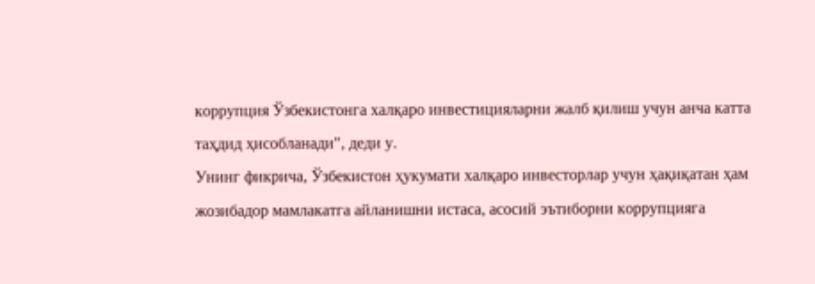коррупция Ўзбекистонга халқаро инвестицияларни жалб қилиш учун анча катта таҳдид ҳисобланади", деди у.
Унинг фикрича, Ўзбекистон ҳукумати халқаро инвесторлар учун ҳақиқатан ҳам жозибадор мамлакатга айланишни истаса, асосий эътиборни коррупцияга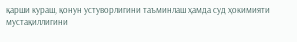қарши кураш, қонун устуворлигини таъминлаш ҳамда суд ҳокимияти мустақиллигини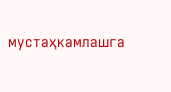мустаҳкамлашга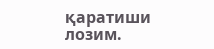қаратиши лозим.